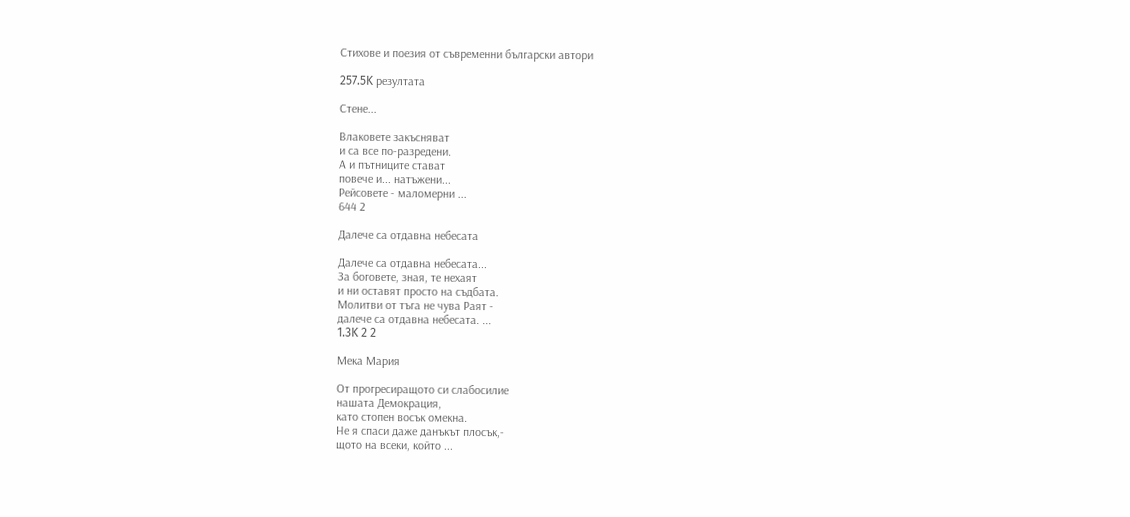Стихове и поезия от съвременни български автори

257.5K резултата

Стене...

Влаковете закъсняват
и са все по-разредени.
А и пътниците стават
повече и... натъжени...
Рейсовете - маломерни ...
644 2

Далече са отдавна небесата

Далече са отдавна небесата...
За боговете, зная, те нехаят
и ни оставят просто на съдбата.
Молитви от тъга не чува Раят -
далече са отдавна небесата. ...
1.3K 2 2

Мека Мария

От прогресиращото си слабосилие
нашата Демокрация,
като стопен восък омекна.
Не я спаси даже данъкът плосък,-
щото на всеки, който ...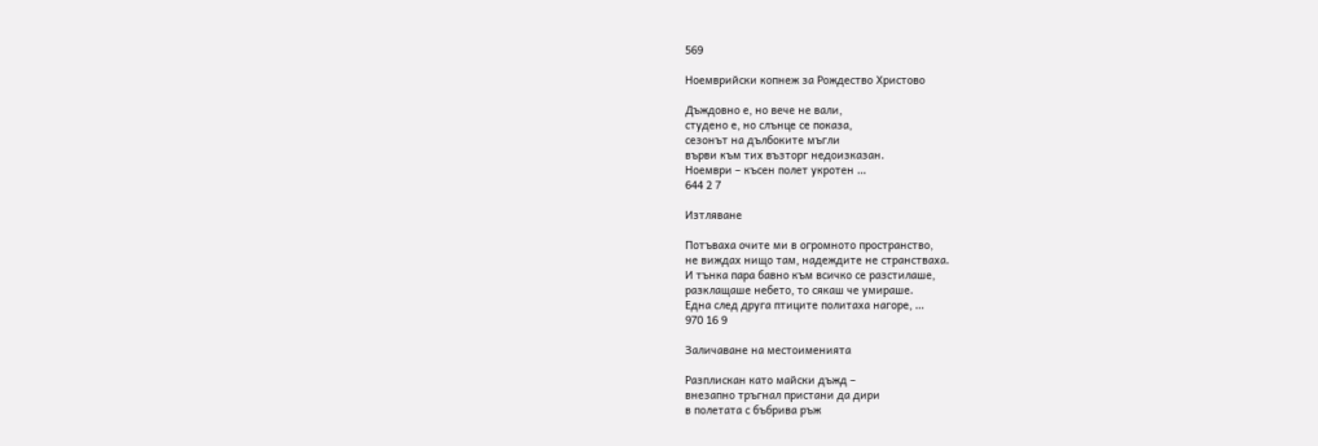569

Ноемврийски копнеж за Рождество Христово

Дъждовно е, но вече не вали,
студено е, но слънце се показа,
сезонът на дълбоките мъгли
върви към тих възторг недоизказан.
Ноември – късен полет укротен ...
644 2 7

Изтляване

Потъваха очите ми в огромното пространство,
не виждах нищо там, надеждите не странстваха.
И тънка пара бавно към всичко се разстилаше,
разклащаше небето, то сякаш че умираше.
Една след друга птиците политаха нагоре, ...
970 16 9

Заличаване на местоименията

Разплискан като майски дъжд –
внезапно тръгнал пристани да дири
в полетата с бъбрива ръж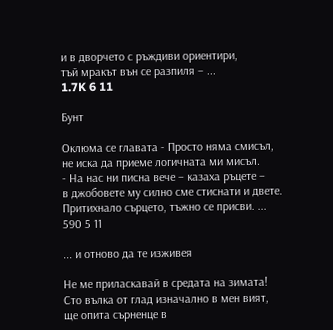и в дворчето с ръждиви ориентири,
тъй мракът вън се разпиля – ...
1.7K 6 11

Бунт

Оклюма се главата - Просто няма смисъл,
не иска да приеме логичната ми мисъл.
- На нас ни писна вече – казаха ръцете –
в джобовете му силно сме стиснати и двете.
Притихнало сърцето, тъжно се присви. ...
590 5 11

... и отново да те изживея

Не ме приласкавай в средата на зимата!
Сто вълка от глад изначално в мен вият,
ще опита сърненце в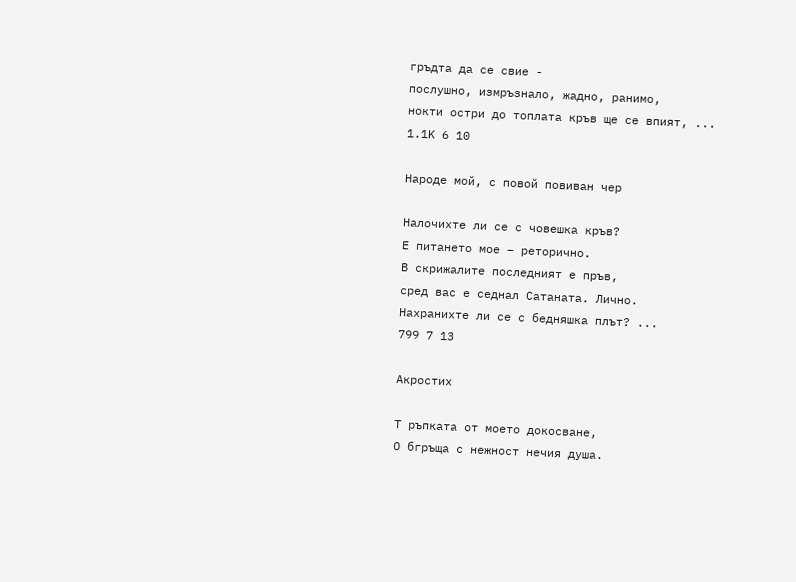гръдта да се свие -
послушно, измръзнало, жадно, ранимо,
нокти остри до топлата кръв ще се впият, ...
1.1K 6 10

Hароде мой, с повой повиван чер

Налочихте ли се с човешка кръв?
Е питането мое – реторично.
В скрижалите последният е пръв,
сред вас е седнал Сатаната. Лично.
Нахранихте ли се с бедняшка плът? ...
799 7 13

Акростих

Т ръпката от моето докосване,
О бгръща с нежност нечия душа.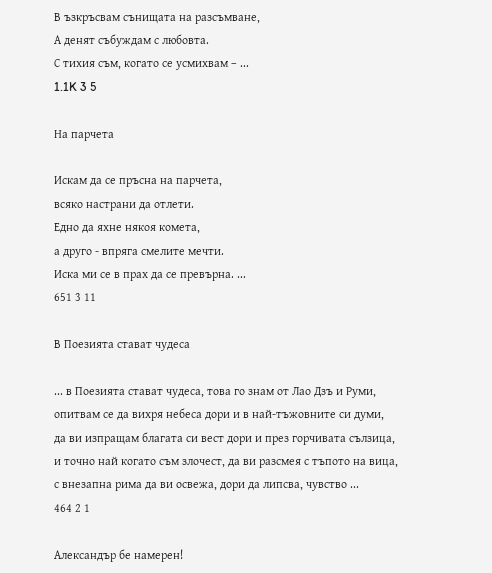В ъзкръсвам сънищата на разсъмване,
А денят събуждам с любовта.
С тихия съм, когато се усмихвам – ...
1.1K 3 5

На парчета

Искам да се пръсна на парчета,
всяко настрани да отлети.
Едно да яхне някоя комета,
а друго - впряга смелите мечти.
Иска ми се в прах да се превърна. ...
651 3 11

В Поезията стават чудеса

... в Поезията стават чудеса, това го знам от Лао Дзъ и Руми,
опитвам се да вихря небеса дори и в най-тъжовните си думи,
да ви изпращам благата си вест дори и през горчивата сълзица,
и точно най когато съм злочест, да ви разсмея с тъпото на вица,
с внезапна рима да ви освежа, дори да липсва, чувство ...
464 2 1

Александър бе намерен!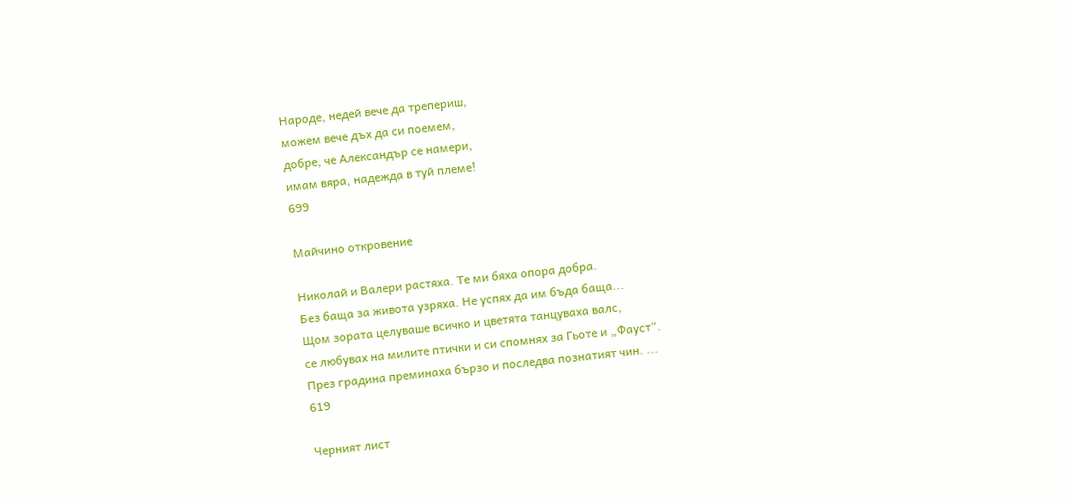Народе, недей вече да трепериш,
можем вече дъх да си поемем,
добре, че Александър се намери,
имам вяра, надежда в туй племе!
699

Майчино откровение

Николай и Валери растяха. Те ми бяха опора добра.
Без баща за живота узряха. Не успях да им бъда баща...
Щом зората целуваше всичко и цветята танцуваха валс,
се любувах на милите птички и си спомнях за Гьоте и „Фауст“.
През градина преминаха бързо и последва познатият чин. ...
619

Черният лист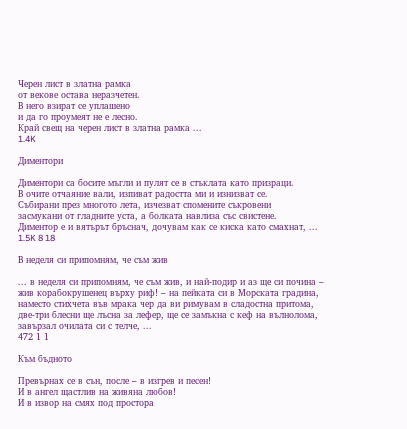Черен лист в златна рамка
от векове остава неразчетен.
В него взират се уплашено
и да го проумеят не е лесно.
Край свещ на черен лист в златна рамка ...
1.4K

Диментори

Диментори са босите мъгли и пулят се в стъклата като призраци.
В очите отчаяние вали, изпиват радостта ми и изнизват се.
Събирани през многото лета, изчезват спомените съкровени
засмукани от гладните уста, а болката навлиза със свистене.
Диментор е и вятърът бръснач, дочувам как се киска като смахнат, ...
1.5K 8 18

В неделя си припомням, че съм жив

... в неделя си припомням, че съм жив, и най-подир и аз ще си почина –
жив корабокрушенец върху риф! – на пейката си в Морската градина,
наместо стихчета във мрака чер да ви римувам в сладостна притома,
две-три блесни ще лъсна за лефер, ще се замъкна с кеф на вълнолома,
завързал очилата си с телче, ...
472 1 1

Към бъдното

Превърнах се в сън, после – в изгрев и песен!
И в ангел щастлив на живяна любов!
И в извор на смях под простора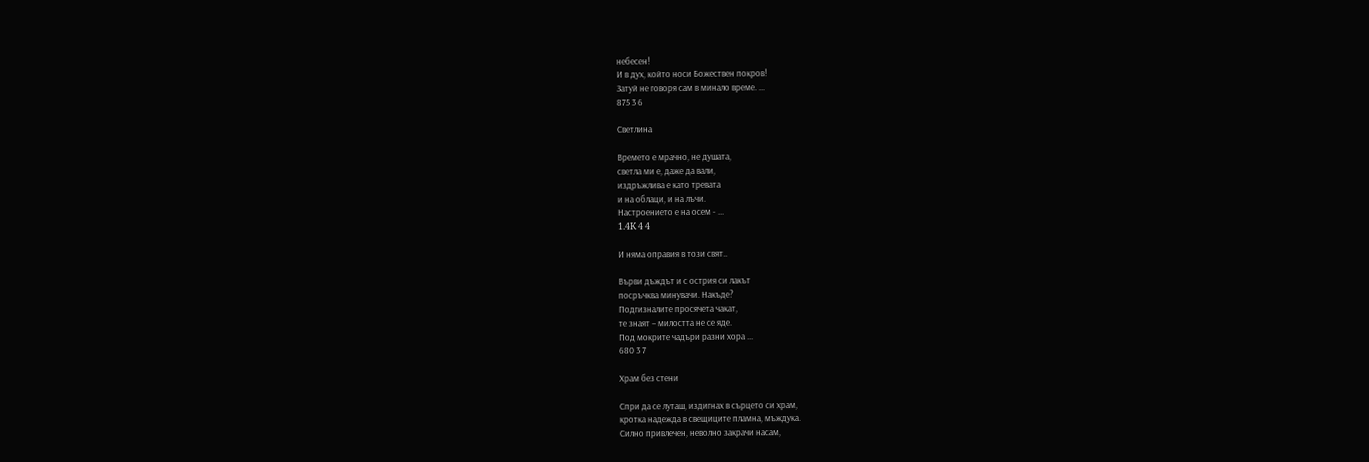небесен!
И в дух, който носи Божествен покров!
Затуй не говоря сам в минало време. ...
875 3 6

Светлина

Времето е мрачно, не душата,
светла ми е, даже да вали,
издръжлива е като тревата
и на облаци, и на лъчи.
Настроението е на осем - ...
1.4K 4 4

И няма оправия в този свят..

Върви дъждът и с острия си лакът
посръчква минувачи. Накъде?
Подгизналите просячета чакат,
те знаят – милостта не се яде.
Под мокрите чадъри разни хора ...
680 3 7

Храм без стени

Спри да се луташ, издигнах в сърцето си храм,
кротка надежда в свещиците пламна, мъждука.
Силно привлечен, неволно закрачи насам,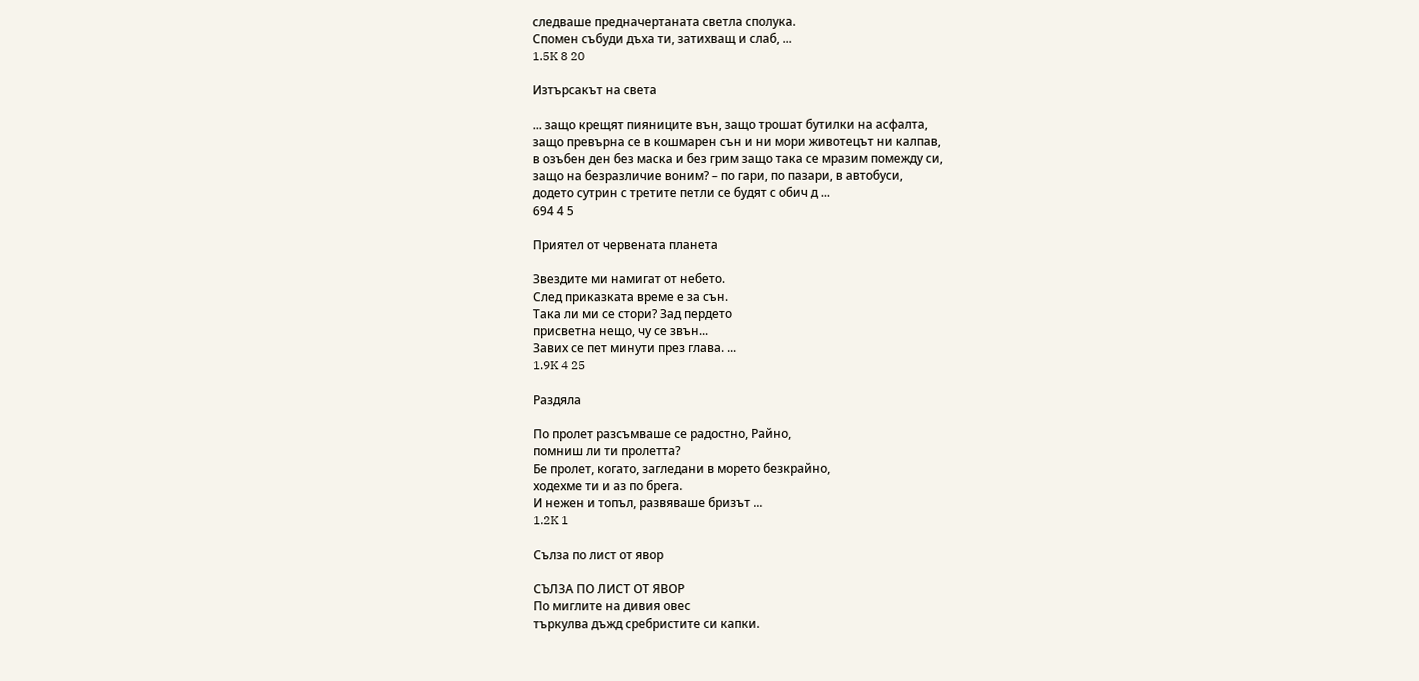следваше предначертаната светла сполука.
Спомен събуди дъха ти, затихващ и слаб, ...
1.5K 8 20

Изтърсакът на света

... защо крещят пияниците вън, защо трошат бутилки на асфалта,
защо превърна се в кошмарен сън и ни мори животецът ни калпав,
в озъбен ден без маска и без грим защо така се мразим помежду си,
защо на безразличие воним? – по гари, по пазари, в автобуси,
додето сутрин с третите петли се будят с обич д ...
694 4 5

Приятел от червената планета

Звездите ми намигат от небето.
След приказката време е за сън.
Така ли ми се стори? Зад пердето
присветна нещо, чу се звън...
Завих се пет минути през глава. ...
1.9K 4 25

Раздяла

По пролет разсъмваше се радостно, Райно,
помниш ли ти пролетта?
Бе пролет, когато, загледани в морето безкрайно,
ходехме ти и аз по брега.
И нежен и топъл, развяваше бризът ...
1.2K 1

Сълза по лист от явор

СЪЛЗА ПО ЛИСТ ОТ ЯВОР
По миглите на дивия овес
търкулва дъжд сребристите си капки.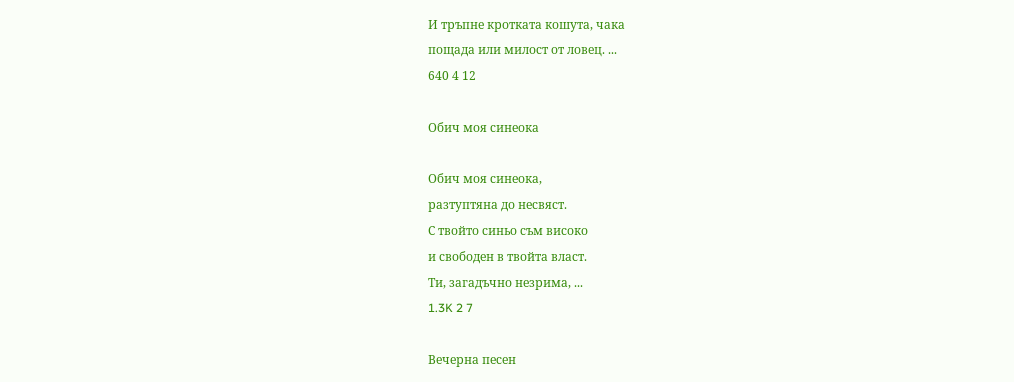И тръпне кротката кошута, чака
пощада или милост от ловец. ...
640 4 12

Обич моя синеока

Обич моя синеока,
разтуптяна до несвяст.
С твойто синьо съм високо
и свободен в твойта власт.
Ти, загадъчно незрима, ...
1.3K 2 7

Вечерна песен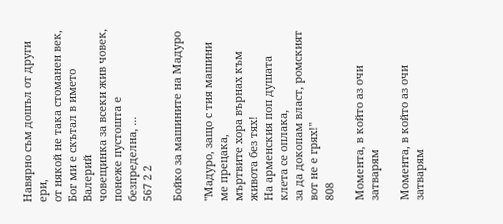Навярно съм дошъл от други ери,
от някой не така стоманен век,
Бог ми е скътал в името Валерий
човещинка за всеки жив човек,
понеже пустошта е безпределна, ...
567 2 2

Бойко за машините на Мадуро

"Мадуро, защо с тия машини ме прецака,
мъртвите хора върнах към живота без тях!
На арменския поп душата клета се оплака,
за да докопам власт, ромският вот не е грях!"
808

Момента, в който аз очи затварям

Момента, в който аз очи затварям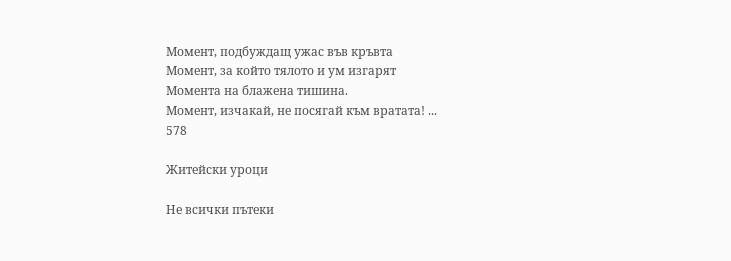Момент, подбуждащ ужас във кръвта
Момент, за който тялото и ум изгарят
Момента на блажена тишина.
Момент, изчакай, не посягай към вратата! ...
578

Житейски уроци

Не всички пътеки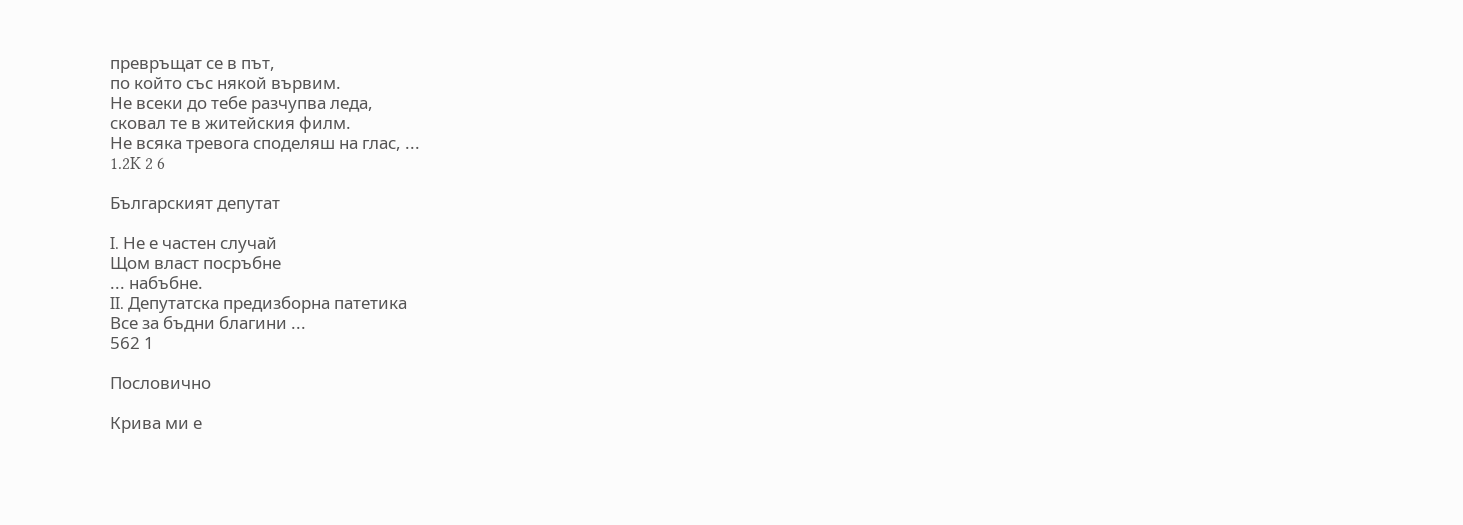превръщат се в път,
по който със някой вървим.
Не всеки до тебе разчупва леда,
сковал те в житейския филм.
Не всяка тревога споделяш на глас, ...
1.2K 2 6

Българският депутат

I. Не е частен случай
Щом власт посръбне
... набъбне.
II. Депутатска предизборна патетика
Все за бъдни благини ...
562 1

Пословично

Крива ми е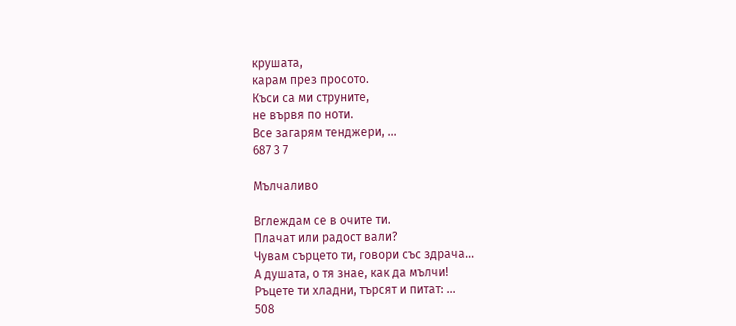крушата,
карам през просото.
Къси са ми струните,
не вървя по ноти.
Все загарям тенджери, ...
687 3 7

Мълчаливо

Вглеждам се в очите ти.
Плачат или радост вали?
Чувам сърцето ти, говори със здрача...
А душата, о тя знае, как да мълчи!
Ръцете ти хладни, търсят и питат: ...
508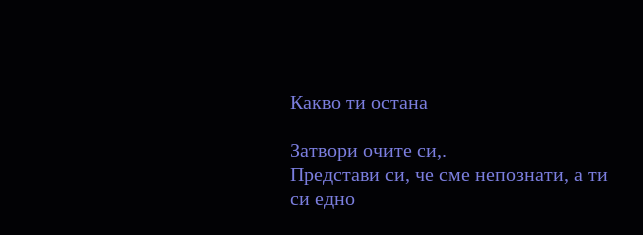Какво ти остана

Затвори очите си,.
Представи си, че сме непознати, а ти си едно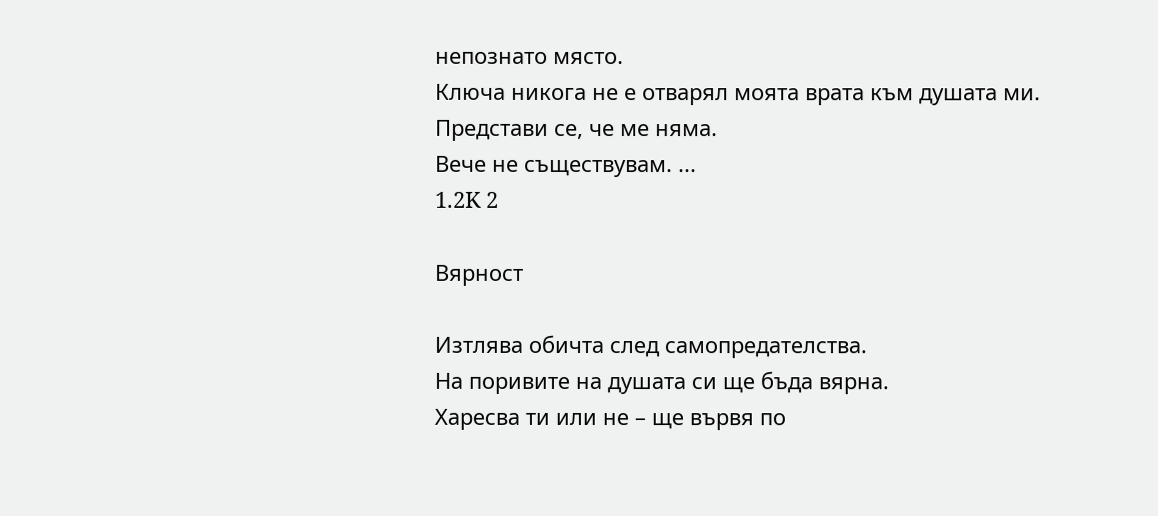непознато място.
Ключа никога не е отварял моята врата към душата ми.
Представи се, че ме няма.
Вече не съществувам. ...
1.2K 2

Вярност

Изтлява обичта след самопредателства.
На поривите на душата си ще бъда вярна.
Харесва ти или не – ще вървя по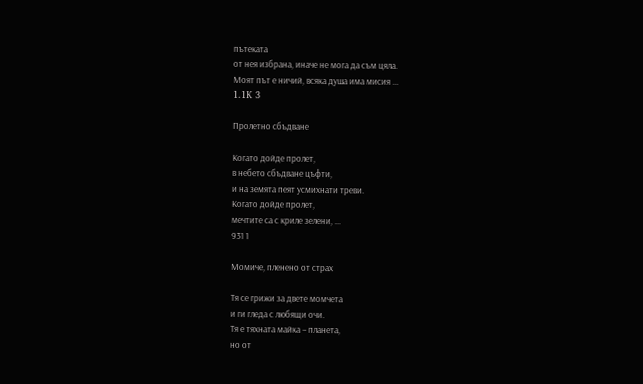пътеката
от нея избрана, иначе не мога да съм цяла.
Моят път е ничий, всяка душа има мисия ...
1.1K 3

Пролетно сбъдване

Когато дойде пролет,
в небето сбъдване цъфти,
и на земята пеят усмихнати треви.
Когато дойде пролет,
мечтите са с криле зелени, ...
931 1

Момиче, пленено от страх

Тя се грижи за двете момчета
и ги гледа с любящи очи.
Тя е тяхната майка – планета,
но от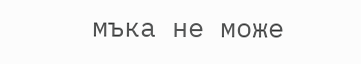мъка не може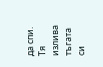да спи.
Тя излива тъгата си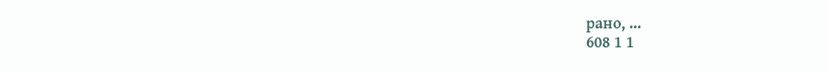рано, ...
608 1 1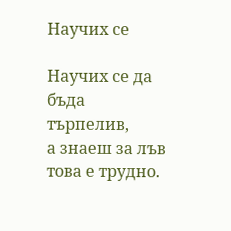Научих се

Научих се да бъда търпелив,
а знаеш за лъв това е трудно.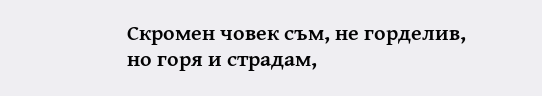Скромен човек съм, не горделив,
но горя и страдам,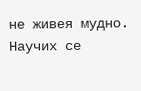не живея мудно.
Научих се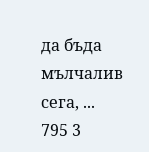да бъда мълчалив сега, ...
795 3